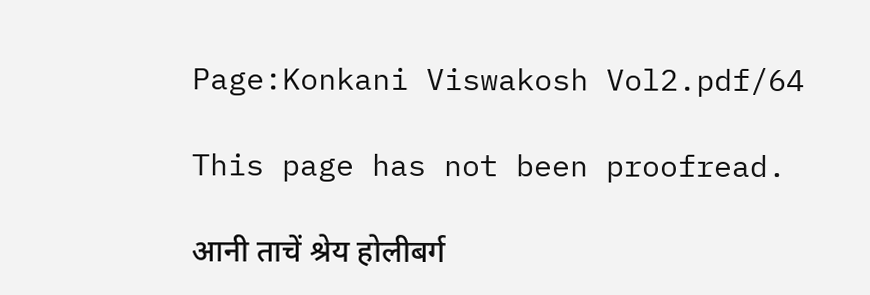Page:Konkani Viswakosh Vol2.pdf/64

This page has not been proofread.

आनी ताचें श्रेय होलीबर्ग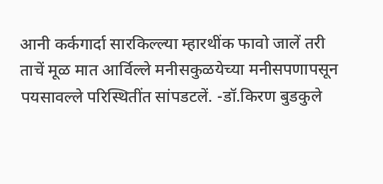आनी कर्कगार्दा सारकिल्ल्या म्हारथींक फावो जालें तरी ताचें मूळ मात आर्विल्ले मनीसकुळयेच्या मनीसपणापसून पयसावल्ले परिस्थितींत सांपडटलें. -डॉ.किरण बुडकुले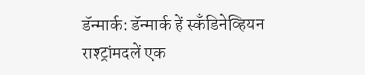डॅन्मार्क: डॅन्मार्क हें स्कॅंडिनेव्हियन राश्ट्रांमदलें एक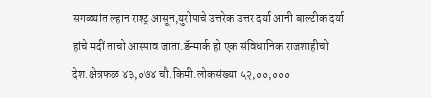सगळ्यांत ल्हान राश्ट्र आसून,युरोपाचे उत्तरेक उत्तर दर्या आनी बाल्टीक दर्या हांचे मदीं ताचो आस्पाव जाता.डॅन्मार्क हो एक संविधानिक राजशाहीचो देश.क्षेत्रफळ ४३,०७४ चौ.किमी.लोकसंख्या ५२,००,०००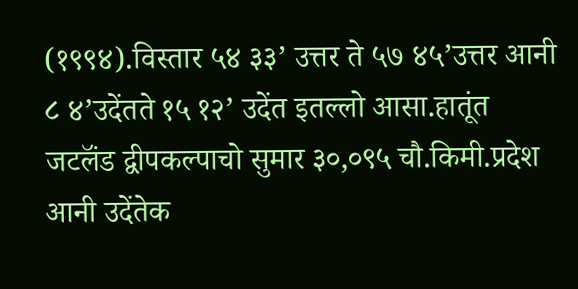(१९९४).विस्तार ५४ ३३’ उत्तर ते ५७ ४५’उत्तर आनी ८ ४’उदेंतते १५ १२’ उदेंत इतल्लो आसा.हातूंत जटलॅंड द्वीपकल्पाचो सुमार ३०,०९५ चौ.किमी.प्रदेश आनी उदेंतेक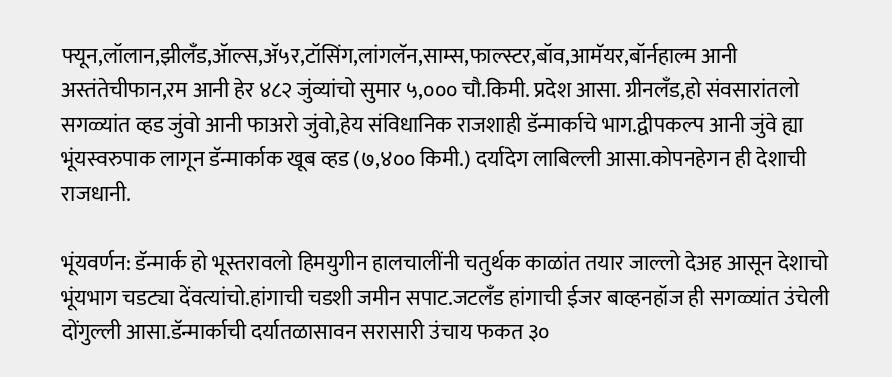फ्यून,लॉलान,झीलॅंड,ॲाल्स,ॲ५र,टॉसिंग,लांगलॅन,साम्स,फाल्स्टर,बॉव,आमॅयर,बॉर्नहाल्म आनी अस्तंतेचीफान,रम आनी हेर ४८२ जुंव्यांचो सुमार ५,००० चौ.किमी. प्रदेश आसा. ग्रीनलॅंड,हो संवसारांतलो सगळ्यांत व्हड जुंवो आनी फाअरो जुंवो,हेय संविधानिक राजशाही डॅन्मार्काचे भाग.द्वीपकल्प आनी जुंवे ह्या भूंयस्वरुपाक लागून डॅन्मार्काक खूब व्हड (७,४०० किमी.) दर्यादेग लाबिल्ली आसा.कोपनहेगन ही देशाची राजधानी.

भूंयवर्णन: डॅन्मार्क हो भूस्तरावलो हिमयुगीन हालचालींनी चतुर्थक काळांत तयार जाल्लो देअह आसून देशाचो भूंयभाग चडट्या देंवत्यांचो.हांगाची चडशी जमीन सपाट.जटलॅंड हांगाची ईजर बाव्हनहॉज ही सगळ्यांत उंचेली दोंगुल्ली आसा.डॅन्मार्काची दर्यातळासावन सरासारी उंचाय फकत ३०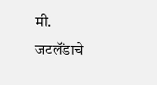मी. जटलॅंडाचे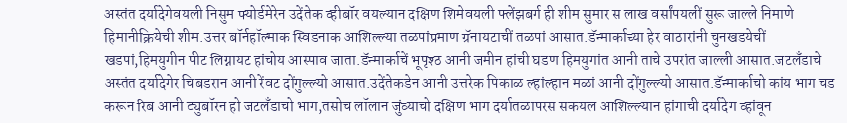अस्तंत दर्यादेगेवयली निसुम फ्योर्डमेरेन उदेंतेक व्हीबॉर वयल्यान दक्षिण शिमेवयली फ्लेंझबर्ग ही शीम सुमार स लाख वर्सांपयलीं सुरू जाल्ले निमाणे हिमानीक्रियेची शीम.उत्तर बॉर्नहॉल्माक स्विडनाक आशिल्ल्या तळपांप्रमाण ग्रॅनायटाचीं तळपां आसात.डॅन्मार्काच्या हेर वाठारांनी चुनखडयेचीं खडपां,हिमयुगीन पीट लिग्नायट हांचोय आस्पाव जाता.डॅन्मार्काचें भूपृश्ठ आनी जमीन हांची घडण हिमयुगांत आनी ताचे उपरांत जाल्ली आसात.जटलॅंडाचे अस्तंत दर्यादेगेर चिबडरान आनी रेंवट दोंगुल्ल्यो आसात.उदेंतेकडेन आनी उत्तरेक पिकाळ ल्हांल्हान मळां आनी दोंगुल्ल्यो आसात.डॅन्मार्काचो कांय भाग चड करून रिब आनी ट्युबॉरन हो जटलॅंडाचो भाग,तसोच लॉलान जुंव्याचो दक्षिण भाग दर्यातळापरस सकयल आशिल्ल्यान हांगाची दर्यादेग व्हांवून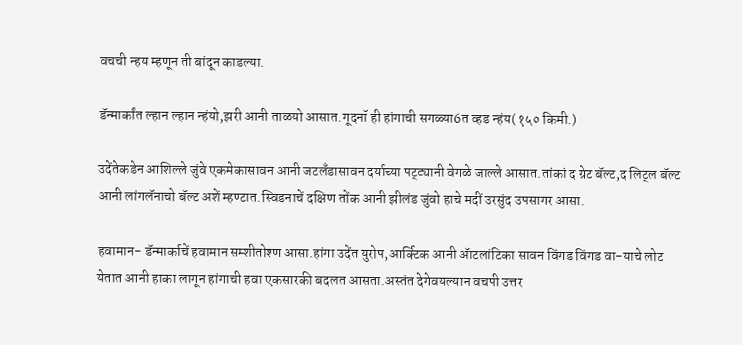वचची न्हय म्हणून ती बांदून काडल्या.

डॅन्मार्कांत ल्हान ल्हान न्हंयो,झरी आनी ताळयो आसात.गूदनॉ ही हांगाची सगळ्या6त व्हड न्हंय(१५० किमी.)

उदेंतेकडेन आशिल्ले जुंवे एकमेकासावन आनी जटलॅंडासावन दर्याच्या पट्ट्यानी वेगळे जाल्ले आसात.तांकां द ग्रेट बॅल्ट,द लिट्ल बॅल्ट आनी लांगलॅनाचो बॅल्ट अशें म्हण्टात.स्विडनाचें दक्षिण तोंक आनी झीलंड जुंवो हाचे मदीं उरसुंद उपसागर आसा.

हवामान- डॅन्मार्काचें हवामान सम्शीतोश्ण आसा.हांगा उदेंत युरोप,आर्क्टिक आनी ॲाटलांटिका सावन विंगड विंगड वा-याचे लोट येतात आनी हाका लागून हांगाची हवा एकसारकी बदलत आसता.अस्तंत देगेवयल्यान वचपी उत्तर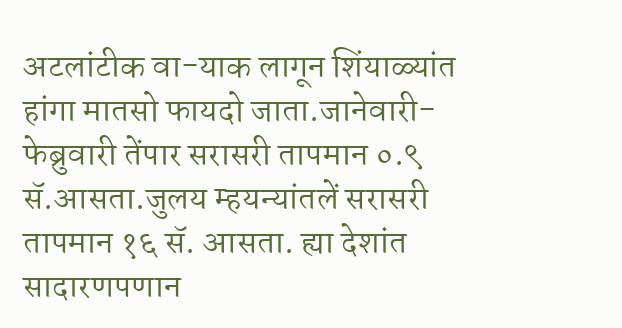अटलांटीक वा-याक लागून शिंयाळ्यांत हांगा मातसो फायदो जाता.जानेवारी- फेब्रुवारी तेंपार सरासरी तापमान ०.९ सॅ.आसता.जुलय म्हयन्यांतलें सरासरी तापमान १६ सॅ. आसता. ह्या देशांत सादारणपणान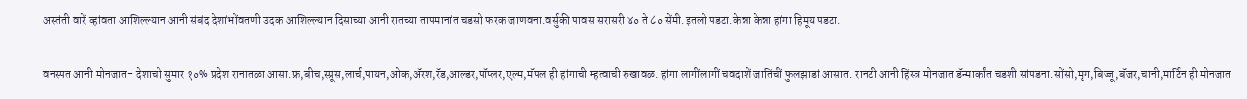अस्तंती वारें व्हांवता आशिल्ल्यान आनी संबंद देशांभोंवतणी उदक आशिल्ल्यान दिसाच्या आनी रातच्या तापमानांत चडसो फरक जाणवना.वर्सुकी पावस सरासरी ४० ते ८० सेंमी.इतलो पडटा.केन्ना केन्ना हांगा हिमूय पडटा.

वनस्पत आनी मोनजात- देशाचो सुमार १०% प्रदेश रानातळा आसा.फ्र,बीच,स्प्रूस,लार्च,पायन,ओक,ॲरश,रॅड,आल्डर,पॉप्लर,एल्म,मॅपल ही हांगाची म्हत्वाची रुखावळ. हांगा लागींलागीं चवदाशें जातिंचीं फुलझाडां आसात. रानटी आनी हिंस्त्र मोनजात डॅन्मार्कांत चडशी सांपडना.सोंसो,मृग,बिज्जू,बॅजर,चानी,मार्टिन ही मोनजात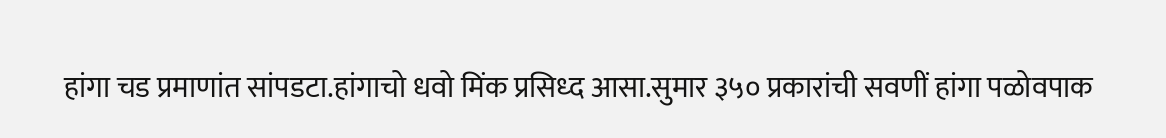हांगा चड प्रमाणांत सांपडटा.हांगाचो धवो मिंक प्रसिध्द आसा.सुमार ३५० प्रकारांची सवणीं हांगा पळोवपाक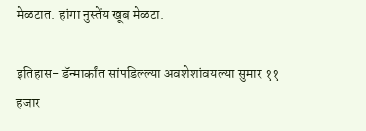मेळटात. हांगा नुस्तेंय खूब मेळटा.

इतिहास- डॅन्मार्कांत सांपडिल्ल्या अवशेशांवयल्या सुमार ११ हजार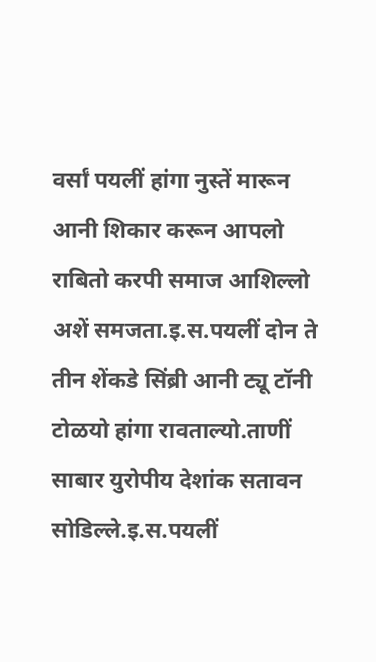वर्सां पयलीं हांगा नुस्तें मारून आनी शिकार करून आपलो राबितो करपी समाज आशिल्लो अशें समजता.इ.स.पयलीं दोन ते तीन शेंकडे सिंब्री आनी ट्यू टॉनी टोळयो हांगा रावताल्यो.ताणीं साबार युरोपीय देशांक सतावन सोडिल्ले.इ.स.पयलीं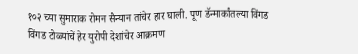१०२ च्या सुमाराक रोमन सैन्यान तांचेर हार घाली. पूण डॅन्मार्कांतल्या विंगड विंगड टोळ्यांचें हेर युरोपी देशांचेर आक्रमण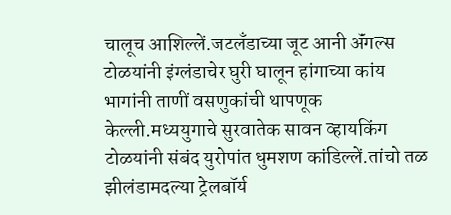चालूच आशिल्लें.जटलॅंडाच्या जूट आनी ॲंगल्स टोळयांनी इंग्लंडाचेर घुरी घालून हांगाच्या कांय भागांनी ताणीं वसणुकांची थापणूक केल्ली.मध्ययुगाचे सुरवातेक सावन व्हायकिंग टोळयांनी संबंद युरोपांत धुमशण कांडिल्लें.तांचो तळ झीलंडामदल्या ट्रेलबॉर्य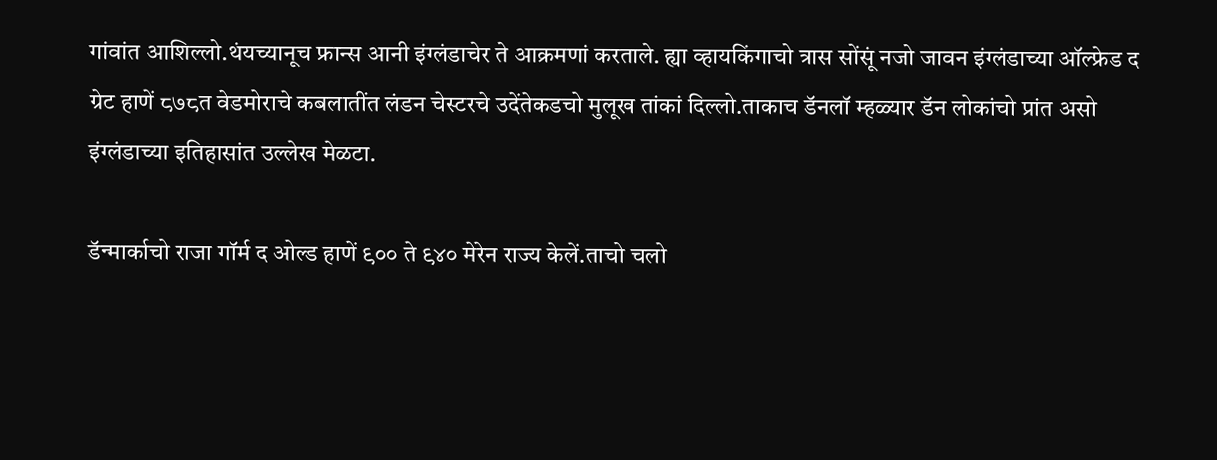गांवांत आशिल्लो.थंयच्यानूच फ्रान्स आनी इंग्लंडाचेर ते आक्रमणां करताले. ह्या व्हायकिंगाचो त्रास सोंसूं नजो जावन इंग्लंडाच्या ऑल्फ्रेड द ग्रेट हाणें ८७८त वेडमोराचे कबलातींत लंडन चेस्टरचे उदेंतेकडचो मुलूख तांकां दिल्लो.ताकाच डॅनलॉ म्हळ्यार डॅन लोकांचो प्रांत असो इंग्लंडाच्या इतिहासांत उल्लेख मेळटा.

डॅन्मार्काचो राजा गॉर्म द ओल्ड हाणें ९०० ते ९४० मेरेन राज्य केलें.ताचो चलो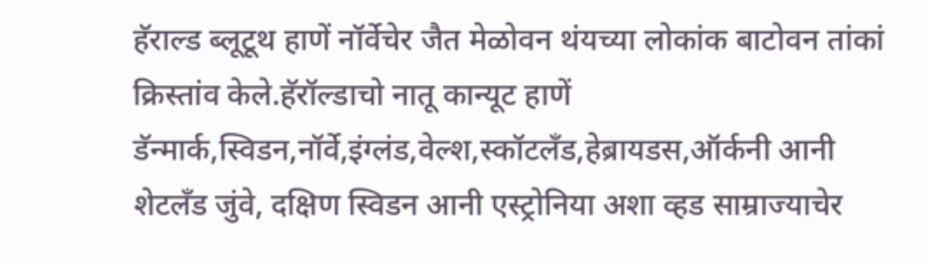हॅराल्ड ब्लूटूथ हाणें नॉर्वेचेर जैत मेळोवन थंयच्या लोकांक बाटोवन तांकां क्रिस्तांव केले.हॅरॉल्डाचो नातू कान्यूट हाणें डॅन्मार्क,स्विडन,नॉर्वे,इंग्लंड,वेल्श,स्कॉटलॅंड,हेब्रायडस,ऑर्कनी आनी शेटलॅंड जुंवे, दक्षिण स्विडन आनी एस्ट्रोनिया अशा व्हड साम्राज्याचेर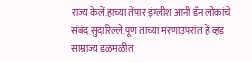राज्य केलें.हाच्या तेंपार इंग्लीश आनी डॅन लोकांचे संबंद सुदारिल्ले.पूण ताच्या मरणाउपरांत हें व्हड साम्राज्य डळमळीत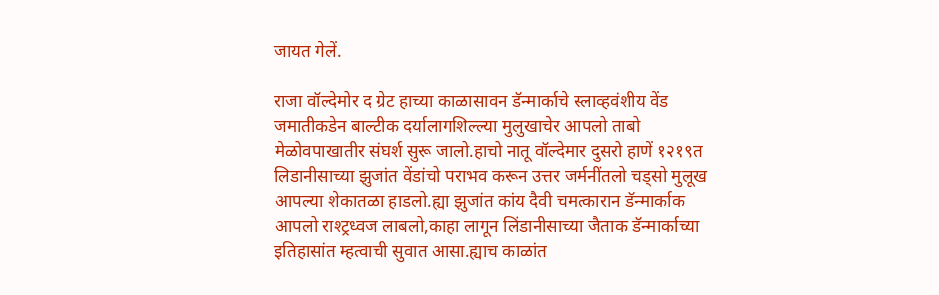जायत गेलें.

राजा वॉल्देमोर द ग्रेट हाच्या काळासावन डॅन्मार्काचे स्लाव्हवंशीय वेंड जमातीकडेन बाल्टीक दर्यालागशिल्ल्या मुलुखाचेर आपलो ताबो मेळोवपाखातीर संघर्श सुरू जालो.हाचो नातू वॉल्देमार दुसरो हाणें १२१९त लिडानीसाच्या झुजांत वेंडांचो पराभव करून उत्तर जर्मनींतलो चड्सो मुलूख आपल्या शेकातळा हाडलो.ह्या झुजांत कांय दैवी चमत्कारान डॅन्मार्काक आपलो राश्ट्रध्वज लाबलो,काहा लागून लिंडानीसाच्या जैताक डॅन्मार्काच्या इतिहासांत म्हत्वाची सुवात आसा.ह्याच काळांत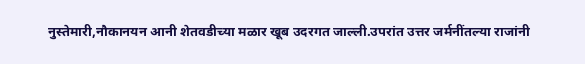नुस्तेमारी,नौकानयन आनी शेतवडीच्या मळार खूब उदरगत जाल्ली.उपरांत उत्तर जर्मनींतल्या राजांनी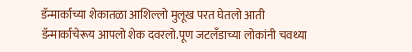डॅन्मार्काच्या शेकातळा आशिल्लो मुलूख परत घेतलो आती डॅन्मार्काचेरूय आपलो शेक दवरलो.पूण जटलॅंडाच्या लोकांनी चवथ्या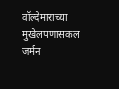वॉल्देमाराच्या मुखेलपणासकल जर्मन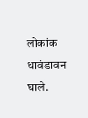लोकांक धावंडावन घाले.